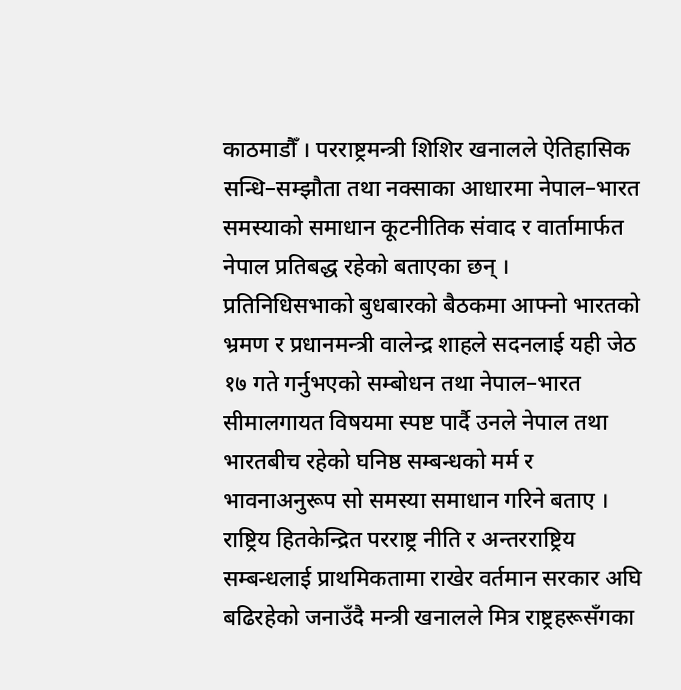काठमाडौँ । परराष्ट्रमन्त्री शिशिर खनालले ऐतिहासिक सन्धि–सम्झौता तथा नक्साका आधारमा नेपाल–भारत समस्याको समाधान कूटनीतिक संवाद र वार्तामार्फत नेपाल प्रतिबद्ध रहेको बताएका छन् ।
प्रतिनिधिसभाको बुधबारको बैठकमा आफ्नो भारतको भ्रमण र प्रधानमन्त्री वालेन्द्र शाहले सदनलाई यही जेठ १७ गते गर्नुभएको सम्बोधन तथा नेपाल–भारत सीमालगायत विषयमा स्पष्ट पार्दै उनले नेपाल तथा भारतबीच रहेको घनिष्ठ सम्बन्धको मर्म र भावनाअनुरूप सो समस्या समाधान गरिने बताए ।
राष्ट्रिय हितकेन्द्रित परराष्ट्र नीति र अन्तरराष्ट्रिय सम्बन्धलाई प्राथमिकतामा राखेर वर्तमान सरकार अघि बढिरहेको जनाउँदै मन्त्री खनालले मित्र राष्ट्रहरूसँगका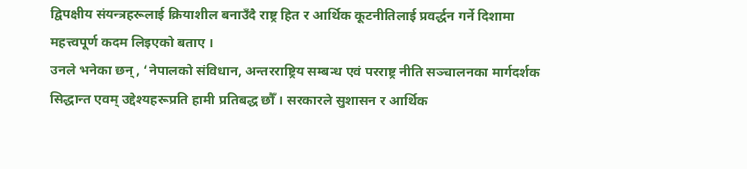द्विपक्षीय संयन्त्रहरूलाई क्रियाशील बनाउँदै राष्ट्र हित र आर्थिक कूटनीतिलाई प्रवर्द्धन गर्ने दिशामा महत्त्वपूर्ण कदम लिइएको बताए ।
उनले भनेका छन्, ‘नेपालको संविधान, अन्तरराष्ट्रिय सम्बन्ध एवं परराष्ट्र नीति सञ्चालनका मार्गदर्शक सिद्धान्त एवम् उद्देश्यहरूप्रति हामी प्रतिबद्ध छौँ । सरकारले सुशासन र आर्थिक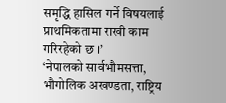समृद्धि हासिल गर्ने विषयलाई प्राथमिकतामा राखी काम गरिरहेको छ ।’
‘नेपालको सार्वभौमसत्ता, भौगोलिक अखण्डता, राष्ट्रिय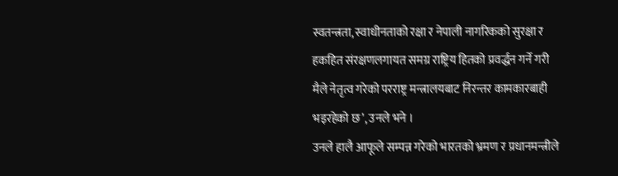स्वतन्त्रता, स्वाधीनताको रक्षा र नेपाली नागरिकको सुरक्षा र हकहित संरक्षणलगायत समग्र राष्ट्रिय हितको प्रवर्द्धन गर्ने गरी मैले नेतृत्व गरेको परराष्ट्र मन्त्रालयबाट निरन्तर कामकारबाही भइरहेको छ’, उनले भने ।
उनले हालै आफूले सम्पन्न गरेको भारतको भ्रमण र प्रधानमन्त्रीले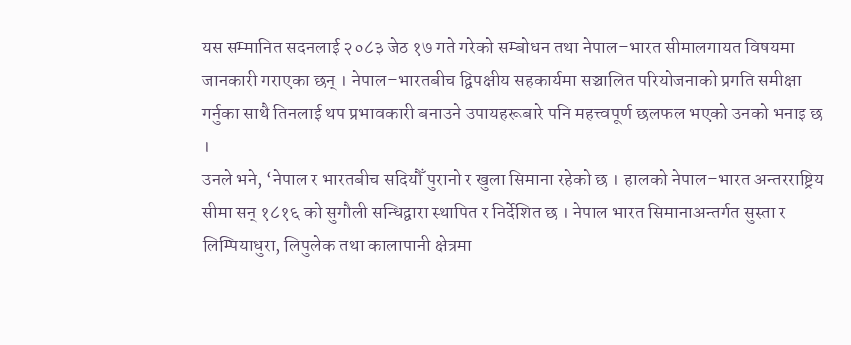यस सम्मानित सदनलाई २०८३ जेठ १७ गते गरेको सम्बोधन तथा नेपाल–भारत सीमालगायत विषयमा जानकारी गराएका छन् । नेपाल–भारतबीच द्विपक्षीय सहकार्यमा सञ्चालित परियोजनाको प्रगति समीक्षा गर्नुका साथै तिनलाई थप प्रभावकारी बनाउने उपायहरूबारे पनि महत्त्वपूर्ण छलफल भएको उनको भनाइ छ ।
उनले भने, ‘नेपाल र भारतबीच सदियौँ पुरानो र खुला सिमाना रहेको छ । हालको नेपाल–भारत अन्तरराष्ट्रिय सीमा सन् १८१६ को सुगौली सन्धिद्वारा स्थापित र निर्देशित छ । नेपाल भारत सिमानाअन्तर्गत सुस्ता र लिम्पियाधुरा, लिपुलेक तथा कालापानी क्षेत्रमा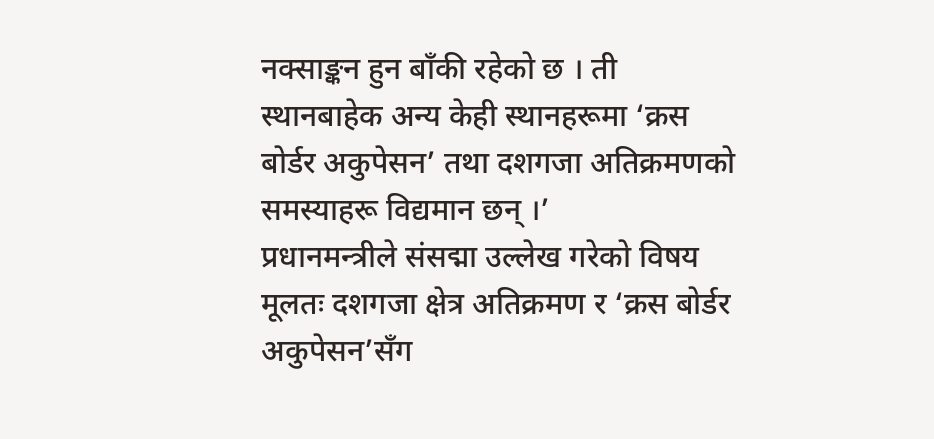नक्साङ्कन हुन बाँकी रहेको छ । ती स्थानबाहेक अन्य केही स्थानहरूमा ‘क्रस बोर्डर अकुपेसन’ तथा दशगजा अतिक्रमणको समस्याहरू विद्यमान छन् ।’
प्रधानमन्त्रीले संसद्मा उल्लेख गरेको विषय मूलतः दशगजा क्षेत्र अतिक्रमण र ‘क्रस बोर्डर अकुपेसन’सँग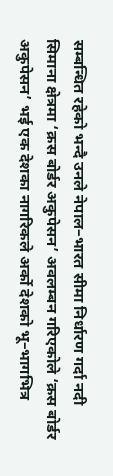सम्बन्धित रहेको भन्दै उनले नेपाल–भारत सीमा निर्धारण गर्दा नदी सिमाना क्षेत्रमा ‘क्रस बोर्डर अकुपेसन’ अवलम्बन गरिएकोले ‘क्रस बोर्डर अकुपेसन’ भई एक देशका नागरिकले अर्को देशको भू–भागभित्र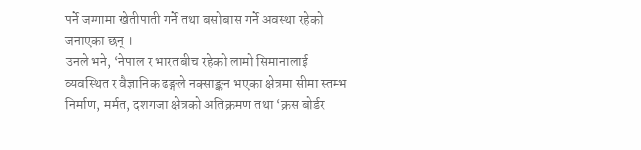पर्ने जग्गामा खेतीपाती गर्ने तथा बसोबास गर्ने अवस्था रहेको जनाएका छन् ।
उनले भने, ‘नेपाल र भारतबीच रहेको लामो सिमानालाई व्यवस्थित र वैज्ञानिक ढङ्गले नक्साङ्कन भएका क्षेत्रमा सीमा स्तम्भ निर्माण, मर्मत, दशगजा क्षेत्रको अतिक्रमण तथा ‘क्रस बोर्डर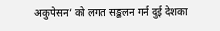अकुपेसन’ को लगत सङ्कलन गर्न दुई देशका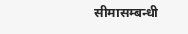सीमासम्बन्धी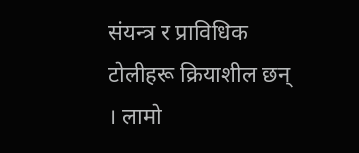संयन्त्र र प्राविधिक टोलीहरू क्रियाशील छन् । लामो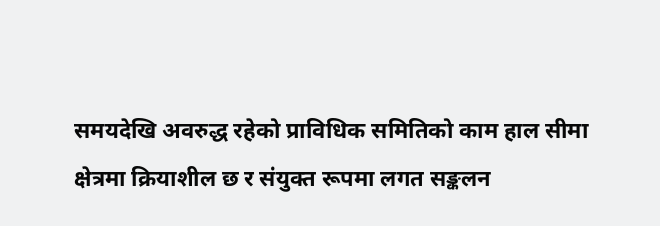समयदेखि अवरुद्ध रहेको प्राविधिक समितिको काम हाल सीमा क्षेत्रमा क्रियाशील छ र संयुक्त रूपमा लगत सङ्कलन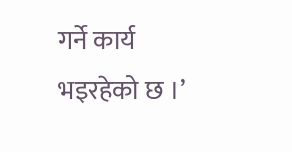गर्ने कार्य भइरहेको छ ।’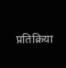प्रतिक्रिया